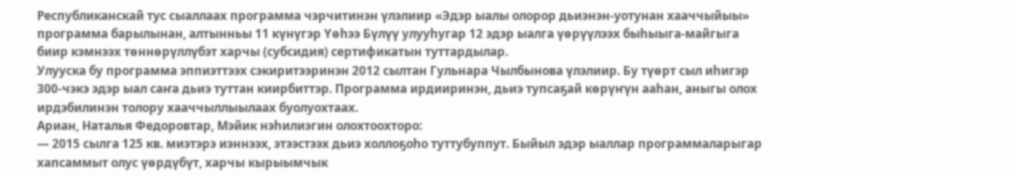Республиканскай тус сыаллаах программа чэрчитинэн үлэлиир «Эдэр ыалы олорор дьиэнэн-уотунан хааччыйыы» программа барылынан, алтынньы 11 күнүгэр Үөһээ Бүлүү улууһугар 12 эдэр ыалга үөрүүлээх быһыыга-майгыга биир кэмнээх төннөрүллүбэт харчы (субсидия) сертификатын туттардылар.
Улууска бу программа эппиэттээх сэкиритээринэн 2012 сылтан Гульнара Чылбынова үлэлиир. Бу түөрт сыл иһигэр 300-чэкэ эдэр ыал саҥа дьиэ туттан киирбиттэр. Программа ирдииринэн, дьиэ тупсаҕай көрүҥүн ааһан, аныгы олох ирдэбилинэн толору хааччыллыылаах буолуохтаах.
Ариан, Наталья Федоровтар, Мэйик нэһилиэгин олохтоохторо:
— 2015 сылга 125 кв. миэтэрэ иэннээх, этээстээх дьиэ холлоҕоһо туттубуппут. Быйыл эдэр ыаллар программаларыгар хапсаммыт олус үөрдүбүт, харчы кырыымчык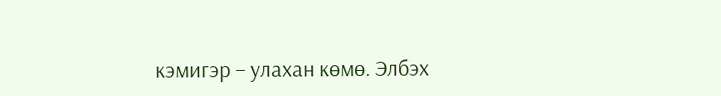кэмигэр – улахан көмө. Элбэх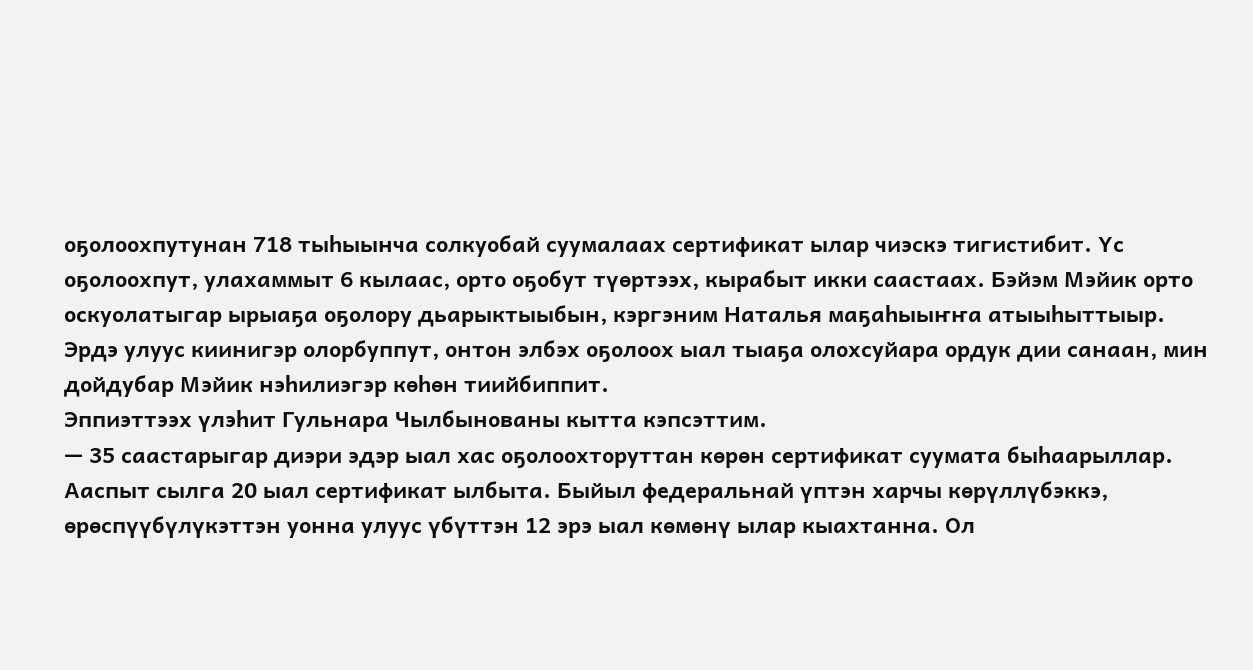оҕолоохпутунан 718 тыһыынча солкуобай суумалаах сертификат ылар чиэскэ тигистибит. Үс оҕолоохпут, улахаммыт 6 кылаас, орто оҕобут түөртээх, кырабыт икки саастаах. Бэйэм Мэйик орто оскуолатыгар ырыаҕа оҕолору дьарыктыыбын, кэргэним Наталья маҕаһыыҥҥа атыыһыттыыр. Эрдэ улуус киинигэр олорбуппут, онтон элбэх оҕолоох ыал тыаҕа олохсуйара ордук дии санаан, мин дойдубар Мэйик нэһилиэгэр көһөн тиийбиппит.
Эппиэттээх үлэһит Гульнара Чылбынованы кытта кэпсэттим.
— 35 саастарыгар диэри эдэр ыал хас оҕолоохторуттан көрөн сертификат суумата быһаарыллар. Ааспыт сылга 20 ыал сертификат ылбыта. Быйыл федеральнай үптэн харчы көрүллүбэккэ, өрөспүүбүлүкэттэн уонна улуус үбүттэн 12 эрэ ыал көмөнү ылар кыахтанна. Ол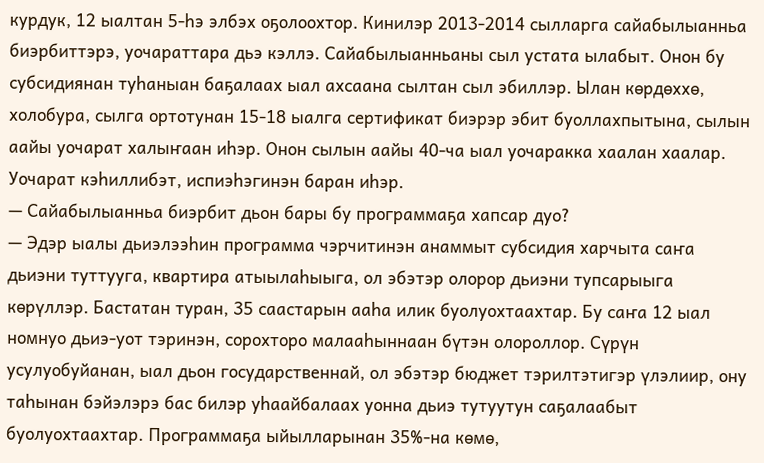курдук, 12 ыалтан 5-һэ элбэх оҕолоохтор. Кинилэр 2013-2014 сылларга сайабылыанньа биэрбиттэрэ, уочараттара дьэ кэллэ. Сайабылыанньаны сыл устата ылабыт. Онон бу субсидиянан туһаныан баҕалаах ыал ахсаана сылтан сыл эбиллэр. Ылан көрдөххө, холобура, сылга ортотунан 15-18 ыалга сертификат биэрэр эбит буоллахпытына, сылын аайы уочарат халыҥаан иһэр. Онон сылын аайы 40-ча ыал уочаракка хаалан хаалар. Уочарат кэһиллибэт, испиэһэгинэн баран иһэр.
— Сайабылыанньа биэрбит дьон бары бу программаҕа хапсар дуо?
— Эдэр ыалы дьиэлээһин программа чэрчитинэн анаммыт субсидия харчыта саҥа дьиэни туттууга, квартира атыылаһыыга, ол эбэтэр олорор дьиэни тупсарыыга көрүллэр. Бастатан туран, 35 саастарын ааһа илик буолуохтаахтар. Бу саҥа 12 ыал номнуо дьиэ-уот тэринэн, сорохторо малааһыннаан бүтэн олороллор. Сүрүн усулуобуйанан, ыал дьон государственнай, ол эбэтэр бюджет тэрилтэтигэр үлэлиир, ону таһынан бэйэлэрэ бас билэр уһаайбалаах уонна дьиэ тутуутун саҕалаабыт буолуохтаахтар. Программаҕа ыйылларынан 35%-на көмө,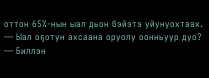оттон 65%-нын ыал дьон бэйэтэ уйунуохтаах.
— Ыал оҕотун ахсаана оруолу оонньуур дуо?
— Биллэн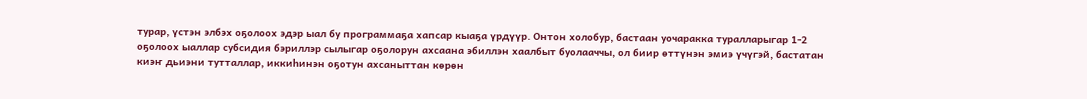турар, үстэн элбэх оҕолоох эдэр ыал бу программаҕа хапсар кыаҕа үрдүүр. Онтон холобур, бастаан уочаракка туралларыгар 1-2 оҕолоох ыаллар субсидия бэриллэр сылыгар оҕолорун ахсаана эбиллэн хаалбыт буолааччы, ол биир өттүнэн эмиэ үчүгэй, бастатан киэҥ дьиэни тутталлар, иккиһинэн оҕотун ахсаныттан көрөн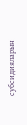субсидияларын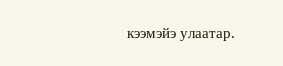кээмэйэ улаатар.